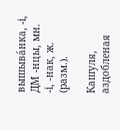вышыва́нка, -і, ДМ -нцы, мн. -і, -нак, ж. (разм.).

Кашуля, аздобленая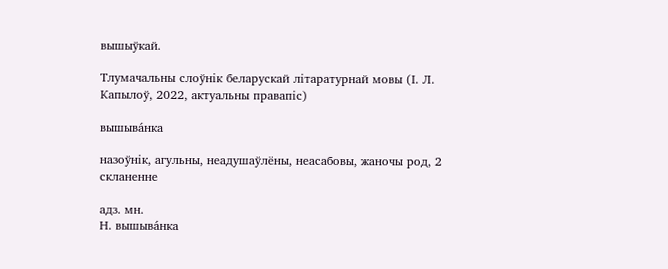вышыўкай.

Тлумачальны слоўнік беларускай літаратурнай мовы (І. Л. Капылоў, 2022, актуальны правапіс)

вышыва́нка

назоўнік, агульны, неадушаўлёны, неасабовы, жаночы род, 2 скланенне

адз. мн.
Н. вышыва́нка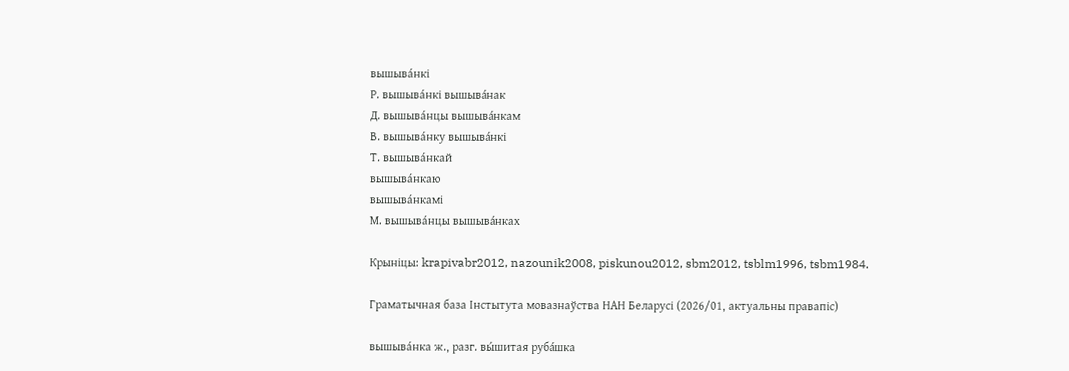вышыва́нкі
Р. вышыва́нкі вышыва́нак
Д. вышыва́нцы вышыва́нкам
В. вышыва́нку вышыва́нкі
Т. вышыва́нкай
вышыва́нкаю
вышыва́нкамі
М. вышыва́нцы вышыва́нках

Крыніцы: krapivabr2012, nazounik2008, piskunou2012, sbm2012, tsblm1996, tsbm1984.

Граматычная база Інстытута мовазнаўства НАН Беларусі (2026/01, актуальны правапіс)

вышыва́нка ж., разг. вы́шитая руба́шка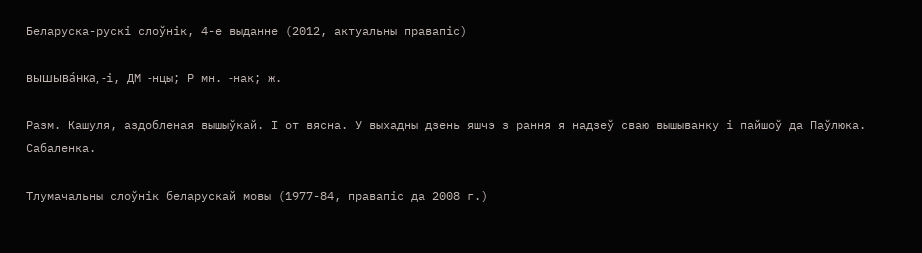Беларуска-рускі слоўнік, 4-е выданне (2012, актуальны правапіс)

вышыва́нка, ‑і, ДМ ‑нцы; Р мн. ‑нак; ж.

Разм. Кашуля, аздобленая вышыўкай. І от вясна. У выхадны дзень яшчэ з рання я надзеў сваю вышыванку і пайшоў да Паўлюка. Сабаленка.

Тлумачальны слоўнік беларускай мовы (1977-84, правапіс да 2008 г.)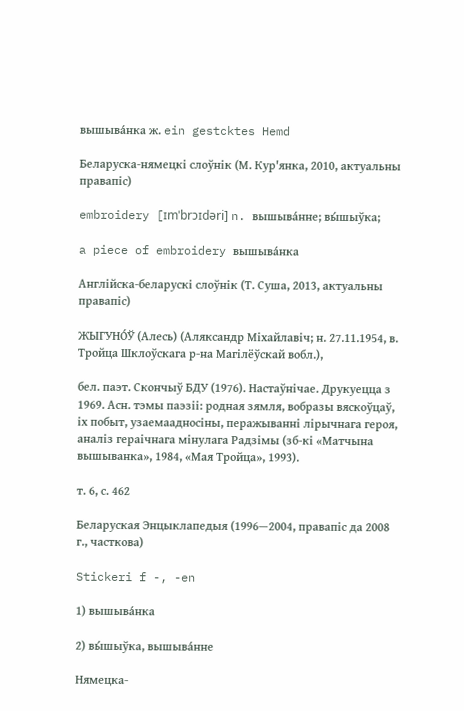вышыва́нка ж. ein gestcktes Hemd

Беларуска-нямецкі слоўнік (М. Кур'янка, 2010, актуальны правапіс)

embroidery [ɪmˈbrɔɪdəri] n. вышыва́нне; вы́шыўка;

a piece of embroidery вышыва́нка

Англійска-беларускі слоўнік (Т. Суша, 2013, актуальны правапіс)

ЖЫГУНО́Ў (Алесь) (Аляксандр Міхайлавіч; н. 27.11.1954, в. Тройца Шклоўскага р-на Магілёўскай вобл.),

бел. паэт. Скончыў БДУ (1976). Настаўнічае. Друкуецца з 1969. Асн. тэмы паэзіі: родная зямля, вобразы вяскоўцаў, іх побыт, узаемаадносіны, перажыванні лірычнага героя, аналіз гераічнага мінулага Радзімы (зб-кі «Матчына вышыванка», 1984, «Мая Тройца», 1993).

т. 6, с. 462

Беларуская Энцыклапедыя (1996—2004, правапіс да 2008 г., часткова)

Stickeri f -, -en

1) вышыва́нка

2) вы́шыўка, вышыва́нне

Нямецка-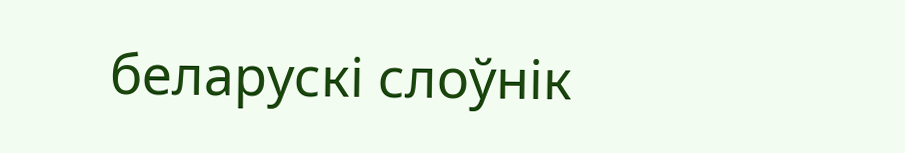беларускі слоўнік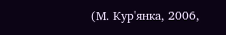(М. Кур'янка, 2006,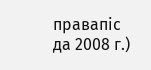правапіс да 2008 г.)